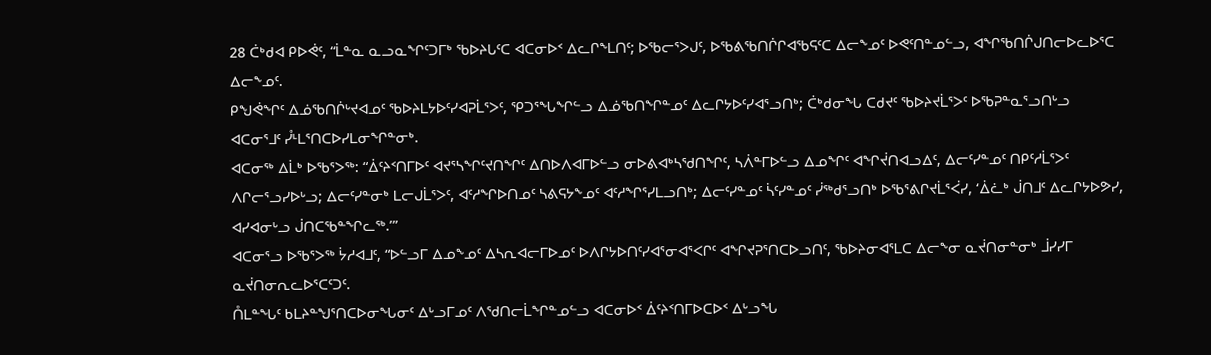28 ᑖᒃᑯᐊ ᑭᐅᕚᑦ, “ᒫᓐᓇ ᓇᓗᓇᖏᑦᑐᒥᒃ ᖃᐅᔨᒐᑦᑕ ᐊᑕᓂᐅᑉ ᐃᓚᒋᖕᒪᑎᑦ; ᐅᖃᓕᕐᐳᒍᑦ, ᐅᖃᕕᖃᑎᒌᒋᐊᖃᕋᑦᑕ ᐃᓕᖕᓄᑦ ᐅᕙᑦᑎᓐᓄᓪᓗ, ᐊᖏᖃᑎᒌᒍᑎᓕᐅᓚᐅᕐᑕ ᐃᓕᖕᓄᑦ.
ᑭᖑᕚᖏᑦ ᐃᓅᖃᑎᒌᒡᔪᐊᓄᑦ ᖃᐅᔨᒪᔭᐅᑦᓯᐊᕈᒫᕐᐳᑦ, ᕿᑐᕐᖓᖏᓪᓗ ᐃᓅᖃᑎᖏᓐᓄᑦ ᐃᓚᒋᔭᐅᑦᓯᐊᕐᓗᑎᒃ; ᑖᒃᑯᓂᖓ ᑕᑯᔪᑦ ᖃᐅᔨᔪᒫᕐᐳᑦ ᐅᖃᕈᓐᓇᕐᓗᑎᒡᓗ ᐊᑕᓂᕐᒧᑦ ᓮᒻᒪᕐᑎᑕᐅᓯᒪᓂᖏᓐᓂᒃ.
ᐊᑕᓂᖅ ᐃᒫᒃ ᐅᖃᕐᐳᖅ: “ᐄᑦᔨᑉᑎᒥᐅᑦ ᐊᔪᕐᓴᖏᑦᔪᑎᖏᑦ ᐃᑎᐅᐱᐊᒥᐅᓪᓗ ᓂᐅᕕᐊᒃᓴᖁᑎᖏᑦ, ᓴᐲᓐᒥᐅᓪᓗ ᐃᓄᖏᑦ ᐊᖏᔫᑎᐊᓗᐃᑦ, ᐃᓕᑦᓯᓐᓄᑦ ᑎᑭᑦᓱᒫᕐᐳᑦ ᐱᒋᓕᕐᓗᓯᐅᒡᓗ; ᐃᓕᑦᓯᓐᓂᒃ ᒪᓕᒍᒫᕐᐳᑦ, ᐊᑦᓱᖏᐅᑎᓄᑦ ᓴᕕᕋᔭᖕᓄᑦ ᐊᑦᓱᖏᕐᓯᒪᓗᑎᒃ; ᐃᓕᑦᓯᓐᓄᑦ ᓵᑦᓯᓐᓄᑦ ᓰᖅᑯᕐᓗᑎᒃ ᐅᖃᕐᕕᒋᔪᒫᕐᐹᓯ, ‘ᐄᓛᒃ ᒎᑎᒧᑦ ᐃᓚᒋᔭᐅᕗᓯ, ᐊᓯᐊᓂᒡᓗ ᒎᑎᑕᖃᓐᖏᓚᖅ.’”
ᐊᑕᓂᕐᓗ ᐅᖃᕐᐳᖅ ᔮᓱᐊᒧᑦ, “ᐅᓪᓗᒥ ᐃᓄᖕᓄᑦ ᐃᓴᕆᐊᓕᒥᐅᓄᑦ ᐅᐱᒋᔭᐅᑎᑦᓯᐊᕐᓂᐊᕐᐸᒋᑦ ᐊᖏᔪᕈᕐᑎᑕᐅᓗᑎᑦ, ᖃᐅᔨᓂᐊᕐᒪᑕ ᐃᓕᖕᓂ ᓇᔫᑎᓂᓐᓂᒃ ᒨᓯᓯᒥ ᓇᔫᑎᓂᕆᓚᐅᕐᑕᑦᑐᑦ.
ᑍᒪᓐᖓᑦ ᑲᒪᔨᓐᖑᕐᑎᑕᐅᓂᖓᓂᑦ ᐃᒡᓗᒥᓄᑦ ᐱᖁᑎᓕᒫᖏᓐᓄᓪᓗ ᐊᑕᓂᐅᑉ ᐄᑦᔨᑉᑎᒥᐅᑕᐅᑉ ᐃᒡᓗᖓ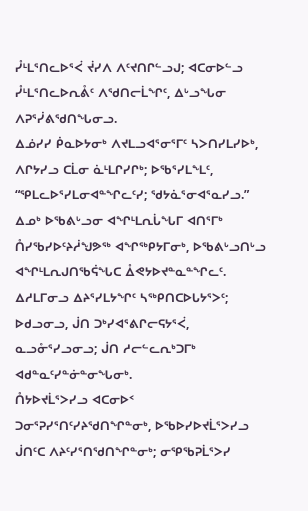ᓮᒻᒪᕐᑎᓚᐅᕐᐹ ᔫᓯᐱ ᐱᑦᔪᑎᒋᓪᓗᒍ; ᐊᑕᓂᐅᓪᓗ ᓮᒻᒪᕐᑎᓚᐅᕆᕔᑦ ᐱᖁᑎᓕᒫᖏᑦ, ᐃᒡᓗᖓᓂ ᐱᕈᕐᓰᕕᖁᑎᖓᓂᓗ.
ᐃᓅᓯᓯ ᑮᓇᐅᔭᓂᒃ ᐱᔪᒪᓗᐊᕐᓂᕐᒥᑦ ᓴᐳᑎᓯᒪᓯᐅᒃ, ᐱᒋᔭᓯᓗ ᑕᒫᓂ ᓈᒻᒪᒋᓯᒋᒃ; ᐅᖃᕐᓯᒪᖕᒪᑦ, “ᕿᒪᓚᐅᕐᓯᒪᓂᐊᓐᖏᓚᑦᓯ; ᖁᔭᓈᕐᓂᐊᕐᓇᓯᓗ.”
ᐃᓄᒃ ᐅᖃᕕᒡᓗᓂ ᐊᖏᒻᒪᕆᒑᖓᒥ ᐊᑎᕐᒥᒃ ᑍᓯᖃᓯᐅᑦᔨᓲᖑᕗᖅ ᐊᖏᖅᑭᔭᒥᓂᒃ, ᐅᖃᕕᒡᓗᑎᒡᓗ ᐊᖏᒻᒪᕆᒍᑎᖃᕌᖓᑕ ᐂᕙᔭᐅᔪᓐᓇᓐᖏᓚᑦ.
ᐃᓱᒪᒥᓂᓗ ᐃᔨᕐᓯᒪᔭᖏᑦ ᓴᖅᑭᑎᑕᐅᒐᔭᕐᐳᑦ; ᐅᑯᓗᓂᓗ, ᒎᑎ ᑐᒃᓯᐊᕐᕕᒋᓕᕋᔭᕐᐹ, ᓇᓗᓁᕐᓯᓗᓂᓗ; ᒎᑎ ᓱᓕᓪᓚᕆᒃᑐᒥᒃ ᐊᑯᓐᓇᑦᓯᓐᓃᓐᓂᖓᓂᒃ.
ᑍᔭᐅᔪᒫᕐᐳᓯᓗ ᐊᑕᓂᐅᑉ ᑐᓂᕐᕈᓯᕐᑎᑦᓯᔨᖁᑎᖏᓐᓂᒃ, ᐅᖃᐅᓯᐅᔪᒫᕐᐳᓯᓗ ᒎᑎᑦᑕ ᐱᔨᑦᓯᕐᑎᖁᑎᖏᓐᓂᒃ; ᓂᕿᖃᕈᒫᕐᐳᓯ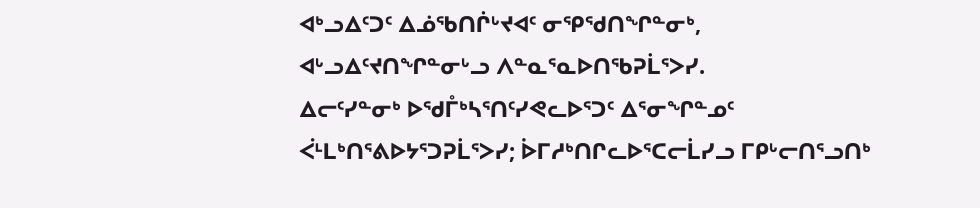ᐊᒃᓗᐃᑦᑐᑦ ᐃᓅᖃᑎᒌᒡᔪᐊᑦ ᓂᕿᖁᑎᖏᓐᓂᒃ, ᐊᒡᓗᐃᑦᔪᑎᖏᓐᓂᒡᓗ ᐱᓐᓇᕐᓇᐅᑎᖃᕈᒫᕐᐳᓯ.
ᐃᓕᑦᓯᓐᓂᒃ ᐅᖁᒤᒃᓴᕐᑎᑦᓯᕙᓚᐅᕐᑐᑦ ᐃᕐᓂᖏᓐᓄᑦ ᐹᒻᒪᒃᑎᕐᕕᐅᔭᕐᑐᕈᒫᕐᐳᓯ; ᐆᒥᓱᒃᑎᒋᓚᐅᕐᑕᓕᒫᓯᓗ ᒥᑭᒡᓕᑎᕐᓗᑎᒃ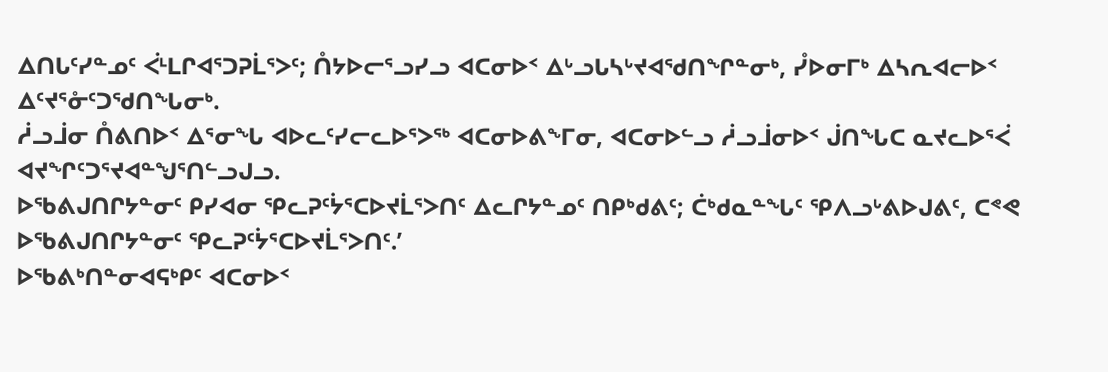ᐃᑎᒐᑦᓯᓐᓄᑦ ᐹᒻᒪᒋᐊᕐᑐᕈᒫᕐᐳᑦ; ᑍᔭᐅᓕᕐᓗᓯᓗ ᐊᑕᓂᐅᑉ ᐃᒡᓗᒐᓴᒡᔪᐊᖁᑎᖏᓐᓂᒃ, ᓮᐅᓂᒥᒃ ᐃᓴᕆᐊᓕᐅᑉ ᐃᑦᔪᕐᓁᑦᑐᖁᑎᖓᓂᒃ.
ᓲᓗᒨᓂ ᑍᕕᑎᐅᑉ ᐃᕐᓂᖓ ᐊᐅᓚᑦᓯᓕᓚᐅᕐᐳᖅ ᐊᑕᓂᐅᕕᖕᒥᓂ, ᐊᑕᓂᐅᓪᓗ ᓲᓗᒨᓂᐅᑉ ᒎᑎᖓᑕ ᓇᔪᓚᐅᕐᐹ ᐊᔪᖏᑦᑐᕐᔪᐊᓐᖑᕐᑎᓪᓗᒍᓗ.
ᐅᖃᕕᒍᑎᒋᔭᓐᓂᑦ ᑭᓯᐊᓂ ᕿᓚᕈᑦᔮᕐᑕᐅᔪᒫᕐᐳᑎᑦ ᐃᓚᒋᔭᓐᓄᑦ ᑎᑭᒃᑯᕕᑦ; ᑖᒃᑯᓇᓐᖓᑦ ᕿᐱᓗᒡᕕᐅᒍᕕᑦ, ᑕᕝᕙ ᐅᖃᕕᒍᑎᒋᔭᓐᓂᑦ ᕿᓚᕈᑦᔮᕐᑕᐅᔪᒫᕐᐳᑎᑦ.’
ᐅᖃᕕᒃᑎᓐᓂᐊᕋᒃᑭᑦ ᐊᑕᓂᐅᑉ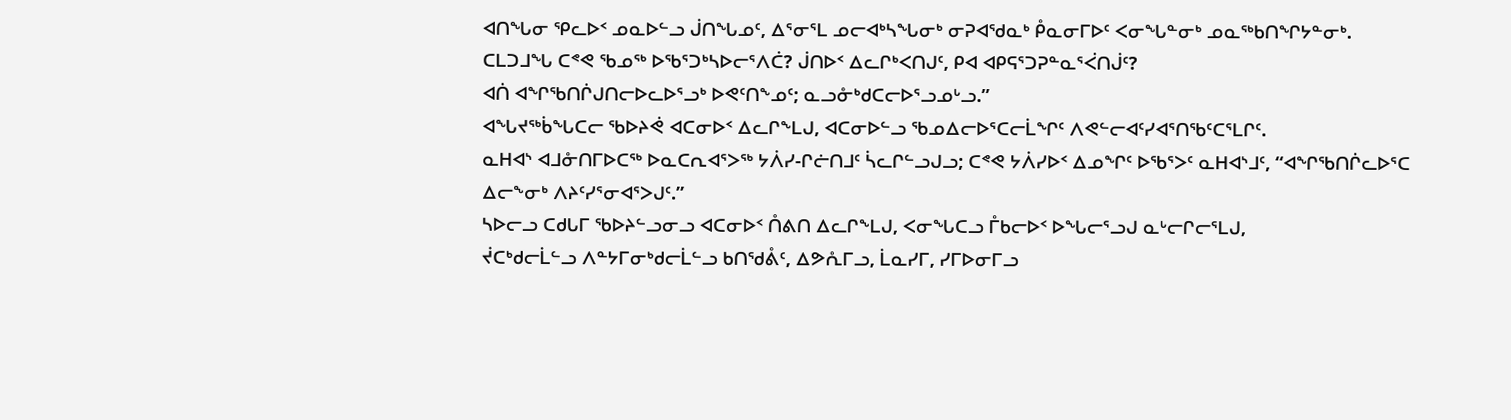ᐊᑎᖓᓂ ᕿᓚᐅᑉ ᓄᓇᐅᓪᓗ ᒎᑎᖓᓄᑦ, ᐃᕐᓂᕐᒪ ᓄᓕᐊᒃᓴᖓᓂᒃ ᓂᕈᐊᖁᓇᒃ ᑬᓇᓂᒥᐅᑦ ᐸᓂᖓᓐᓂᒃ ᓄᓇᖅᑲᑎᖏᔭᓐᓂᒃ.
ᑕᒪᑐᒧᖓ ᑕᕝᕙ ᖃᓄᖅ ᐅᖃᕐᑐᒃᓴᐅᓕᕐᐱᑖ? ᒎᑎᐅᑉ ᐃᓚᒋᒃᐸᑎᒍᑦ, ᑭᐊ ᐊᑭᕋᕐᑐᕈᓐᓇᕐᐹᑎᒎᑦ?
ᐊᑏ ᐊᖏᖃᑎᒌᒍᑎᓕᐅᓚᐅᕐᓗᒃ ᐅᕙᑦᑎᖕᓄᑦ; ᓇᓗᓁᒃᑯᑕᓕᐅᕐᓗᓄᒡᓗ.”
ᐊᖓᔪᖅᑳᖓᑕᓕ ᖃᐅᔨᕚ ᐊᑕᓂᐅᑉ ᐃᓚᒋᖕᒪᒍ, ᐊᑕᓂᐅᓪᓗ ᖃᓄᐃᓕᐅᕐᑕᓕᒫᖏᑦ ᐱᕙᓪᓕᐊᑦᓯᐊᕐᑎᖃᑦᑕᕐᒪᒋᑦ.
ᓇᕼᐊᔅ ᐊᒧᓁᑎᒥᐅᑕᖅ ᐅᓇᑕᕆᐊᕐᐳᖅ ᔭᐲᓯ-ᒋᓖᑎᒧᑦ ᓵᓚᒋᓪᓗᒍᓗ; ᑕᕝᕙ ᔭᐲᓯᐅᑉ ᐃᓄᖏᑦ ᐅᖃᕐᐳᑦ ᓇᕼᐊᔅᒧᑦ, “ᐊᖏᖃᑎᒌᓚᐅᕐᑕ ᐃᓕᖕᓂᒃ ᐱᔨᑦᓯᕐᓂᐊᕐᐳᒍᑦ.”
ᓴᐅᓕᓗ ᑕᑯᒐᒥ ᖃᐅᔨᓪᓗᓂᓗ ᐊᑕᓂᐅᑉ ᑍᕕᑎ ᐃᓚᒋᖕᒪᒍ, ᐸᓂᖓᑕᓗ ᒤᑲᓕᐅᑉ ᐅᖓᓕᕐᓗᒍ ᓇᒡᓕᒋᓕᕐᒪᒍ,
ᔫᑕᒃᑯᓕᒫᓪᓗ ᐱᓐᔭᒥᓂᒃᑯᓕᒫᓪᓗ ᑲᑎᖁᕔᑦ, ᐃᕗᕅᒥᓗ, ᒫᓇᓯᒥ, ᓯᒥᐅᓂᒥᓗ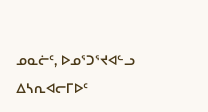ᓄᓇᓖᑦ, ᐅᓄᕐᑐᕐᔪᐊᓪᓗ ᐃᓴᕆᐊᓕᒥᐅᑦ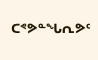ᑕᕝᕗᓐᖓᕆᕗᑦ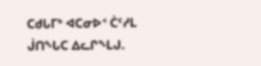ᑕᑯᒐᒥᒃ ᐊᑕᓂᐅᑉ ᑖᑦᓱᒪ ᒎᑎᖓᑕ ᐃᓚᒋᖕᒪᒍ.